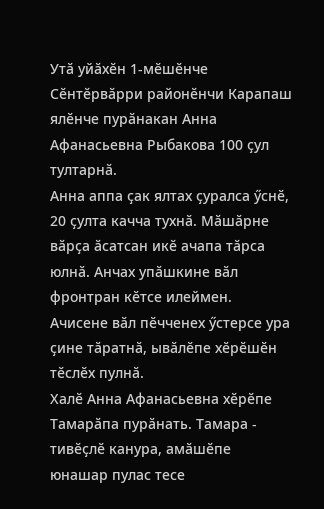Утӑ уйӑхӗн 1-мӗшӗнче Сӗнтӗрвӑрри районӗнчи Карапаш ялӗнче пурӑнакан Анна Афанасьевна Рыбакова 100 ҫул тултарнӑ.
Анна аппа ҫак ялтах ҫуралса ӳснӗ, 20 ҫулта качча тухнӑ. Мӑшӑрне вӑрҫа ӑсатсан икӗ ачапа тӑрса юлнӑ. Анчах упӑшкине вӑл фронтран кӗтсе илеймен. Ачисене вӑл пӗчченех ӳстерсе ура ҫине тӑратнӑ, ывӑлӗпе хӗрӗшӗн тӗслӗх пулнӑ.
Халӗ Анна Афанасьевна хӗрӗпе Тамарӑпа пурӑнать. Тамара - тивӗҫлӗ канура, амӑшӗпе юнашар пулас тесе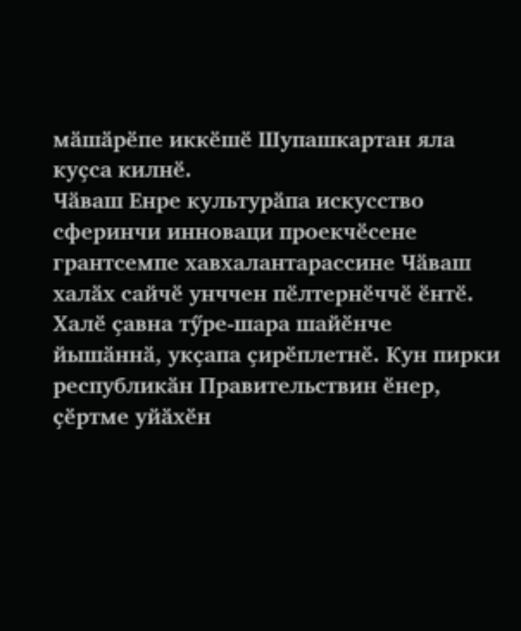мӑшӑрӗпе иккӗшӗ Шупашкартан яла куҫса килнӗ.
Чӑваш Енре культурӑпа искусство сферинчи инноваци проекчӗсене грантсемпе хавхалантарассине Чӑваш халӑх сайчӗ унччен пӗлтернӗччӗ ӗнтӗ. Халӗ ҫавна тӳре-шара шайӗнче йышӑннӑ, укҫапа ҫирӗплетнӗ. Кун пирки республикӑн Правительствин ӗнер, ҫӗртме уйӑхӗн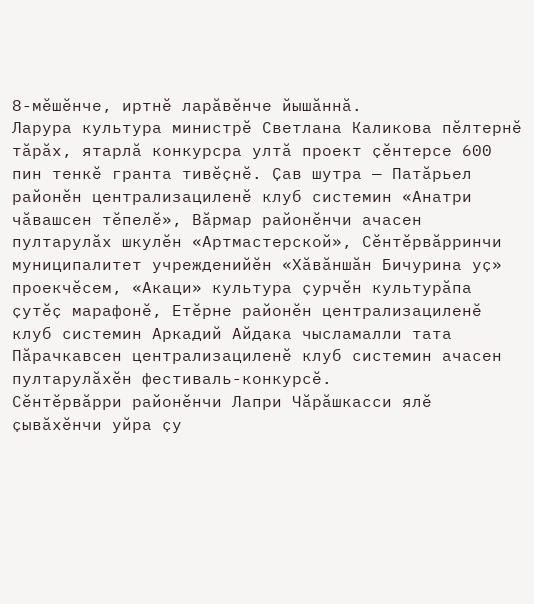8-мӗшӗнче, иртнӗ ларӑвӗнче йышӑннӑ.
Ларура культура министрӗ Светлана Каликова пӗлтернӗ тӑрӑх, ятарлӑ конкурсра ултӑ проект ҫӗнтерсе 600 пин тенкӗ гранта тивӗҫнӗ. Ҫав шутра — Патӑрьел районӗн централизациленӗ клуб системин «Анатри чӑвашсен тӗпелӗ», Вӑрмар районӗнчи ачасен пултарулӑх шкулӗн «Артмастерской», Сӗнтӗрвӑрринчи муниципалитет учрежденийӗн «Хӑвӑншӑн Бичурина уҫ» проекчӗсем, «Акаци» культура ҫурчӗн культурӑпа ҫутӗҫ марафонӗ, Етӗрне районӗн централизациленӗ клуб системин Аркадий Айдака чысламалли тата Пӑрачкавсен централизациленӗ клуб системин ачасен пултарулӑхӗн фестиваль-конкурсӗ.
Сӗнтӗрвӑрри районӗнчи Лапри Чӑрӑшкасси ялӗ ҫывӑхӗнчи уйра ҫу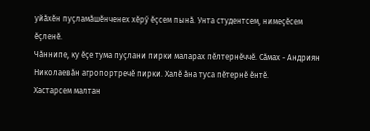уйӑхӗн пуҫламӑшӗнченех хӗрӳ ӗҫсем пынӑ. Унта студентсем, нимеҫӗсем ӗҫленӗ.
Чӑннипе, ку ӗҫе тума пуҫлани пирки маларах пӗлтернӗччӗ. Сӑмах - Андриян Николаевӑн агропортречӗ пирки. Халӗ ӑна туса пӗтернӗ ӗнтӗ.
Хастарсем малтан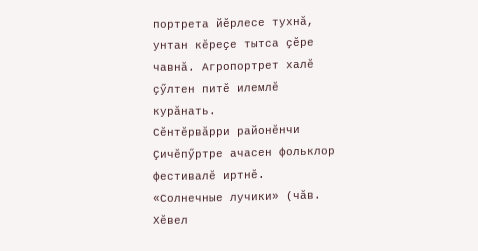портрета йӗрлесе тухнӑ, унтан кӗреҫе тытса ҫӗре чавнӑ. Агропортрет халӗ ҫӳлтен питӗ илемлӗ курӑнать.
Сӗнтӗрвӑрри районӗнчи Ҫичӗпӳртре ачасен фольклор фестивалӗ иртнӗ.
«Солнечные лучики» (чӑв. Хӗвел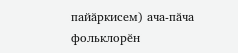пайӑркисем) ача-пӑча фольклорӗн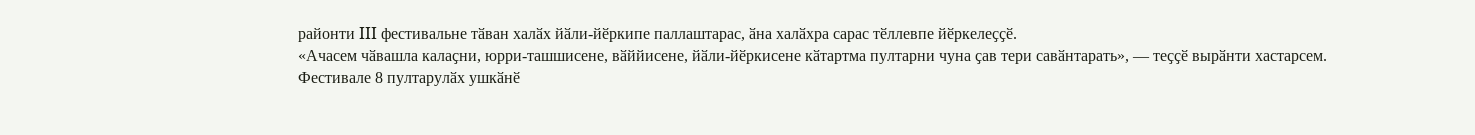районти III фестивальне тӑван халӑх йӑли-йӗркипе паллаштарас, ӑна халӑхра сарас тӗллевпе йӗркелеҫҫӗ.
«Ачасем чӑвашла калаҫни, юрри-ташшисене, вӑййисене, йӑли-йӗркисене кӑтартма пултарни чуна ҫав тери савӑнтарать», — теҫҫӗ вырӑнти хастарсем.
Фестивале 8 пултарулӑх ушкӑнӗ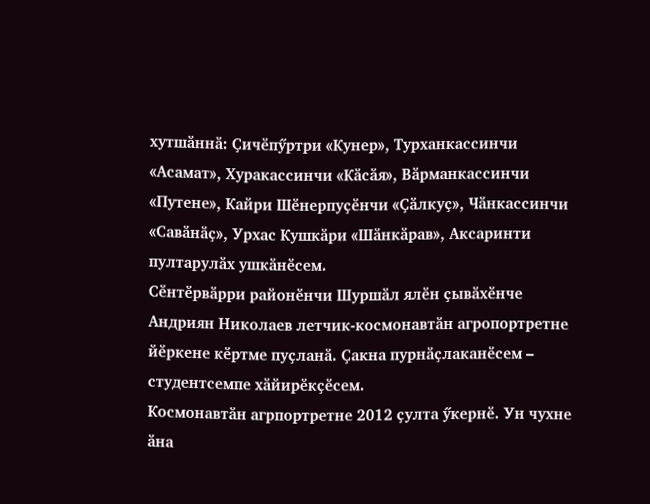хутшӑннӑ: Ҫичӗпӳртри «Кунер», Турханкассинчи «Асамат», Хуракассинчи «Кӑсӑя», Вӑрманкассинчи «Путене», Кайри Шӗнерпуҫӗнчи «Ҫӑлкуҫ», Чӑнкассинчи «Савӑнӑҫ», Урхас Кушкӑри «Шӑнкӑрав», Аксаринти пултарулӑх ушкӑнӗсем.
Сӗнтӗрвӑрри районӗнчи Шуршӑл ялӗн ҫывӑхӗнче Андриян Николаев летчик-космонавтӑн агропортретне йӗркене кӗртме пуҫланӑ. Ҫакна пурнӑҫлаканӗсем – студентсемпе хӑйирӗкҫӗсем.
Космонавтӑн агрпортретне 2012 ҫулта ӳкернӗ. Ун чухне ӑна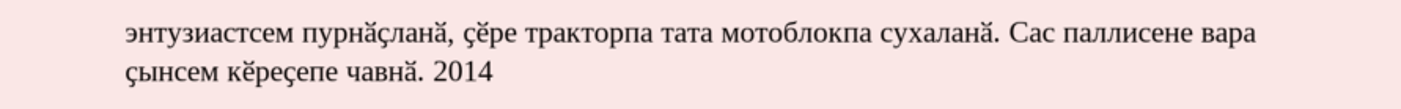энтузиастсем пурнӑҫланӑ, ҫӗре тракторпа тата мотоблокпа сухаланӑ. Сас паллисене вара ҫынсем кӗреҫепе чавнӑ. 2014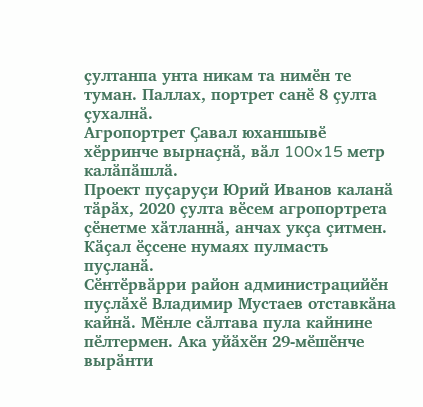ҫултанпа унта никам та нимӗн те туман. Паллах, портрет санӗ 8 ҫулта ҫухалнӑ.
Агропортрет Ҫавал юханшывӗ хӗрринче вырнаҫнӑ, вӑл 100x15 метр калӑпӑшлӑ.
Проект пуҫаруҫи Юрий Иванов каланӑ тӑрӑх, 2020 ҫулта вӗсем агропортрета ҫӗнетме хӑтланнӑ, анчах укҫа ҫитмен. Кӑҫал ӗҫсене нумаях пулмасть пуҫланӑ.
Сӗнтӗрвӑрри район администрацийӗн пуҫлӑхӗ Владимир Мустаев отставкӑна кайнӑ. Мӗнле сӑлтава пула кайнине пӗлтермен. Ака уйӑхӗн 29-мӗшӗнче вырӑнти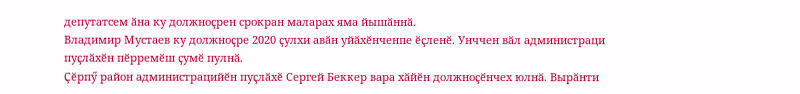депутатсем ӑна ку должноҫрен срокран маларах яма йышӑннӑ.
Владимир Мустаев ку должноҫре 2020 ҫулхи авӑн уйӑхӗнченпе ӗҫленӗ. Унччен вӑл администраци пуҫлӑхӗн пӗрремӗш ҫумӗ пулнӑ.
Ҫӗрпӳ район администрацийӗн пуҫлӑхӗ Сергей Беккер вара хӑйӗн должноҫӗнчех юлнӑ. Вырӑнти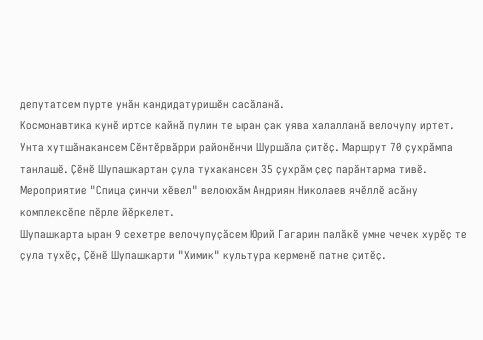депутатсем пурте унӑн кандидатуришӗн сасӑланӑ.
Космонавтика кунӗ иртсе кайнӑ пулин те ыран ҫак уява халалланӑ велочупу иртет. Унта хутшӑнакансем Сӗнтӗрвӑрри районӗнчи Шуршӑла ҫитӗҫ. Маршрут 70 ҫухрӑмпа танлашӗ. Ҫӗнӗ Шупашкартан ҫула тухакансен 35 ҫухрӑм ҫеҫ парӑнтарма тивӗ. Мероприятие "Спица ҫинчи хӗвел" велоюхӑм Андриян Николаев ячӗллӗ асӑну комплексӗпе пӗрле йӗркелет.
Шупашкарта ыран 9 сехетре велочупуҫӑсем Юрий Гагарин палӑкӗ умне чечек хурӗҫ те ҫула тухӗҫ, Ҫӗнӗ Шупашкарти "Химик" культура керменӗ патне ҫитӗҫ.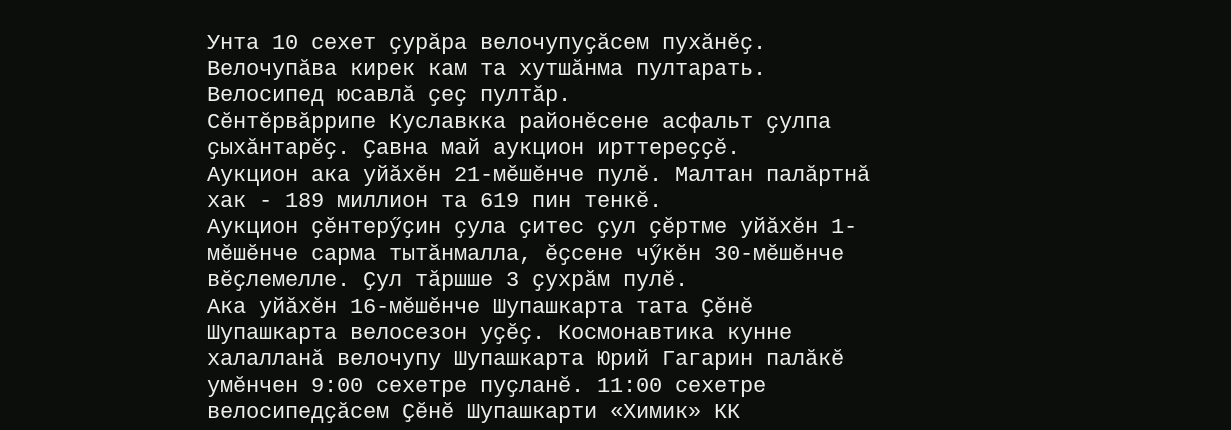Унта 10 сехет ҫурӑра велочупуҫӑсем пухӑнӗҫ. Велочупӑва кирек кам та хутшӑнма пултарать. Велосипед юсавлӑ ҫеҫ пултӑр.
Сӗнтӗрвӑррипе Куславкка районӗсене асфальт ҫулпа ҫыхӑнтарӗҫ. Ҫавна май аукцион ирттереҫҫӗ.
Аукцион ака уйӑхӗн 21-мӗшӗнче пулӗ. Малтан палӑртнӑ хак - 189 миллион та 619 пин тенкӗ.
Аукцион ҫӗнтерӳҫин ҫула ҫитес ҫул ҫӗртме уйӑхӗн 1-мӗшӗнче сарма тытӑнмалла, ӗҫсене чӳкӗн 30-мӗшӗнче вӗҫлемелле. Ҫул тӑршше 3 ҫухрӑм пулӗ.
Ака уйӑхӗн 16-мӗшӗнче Шупашкарта тата Ҫӗнӗ Шупашкарта велосезон уҫӗҫ. Космонавтика кунне халалланӑ велочупу Шупашкарта Юрий Гагарин палӑкӗ умӗнчен 9:00 сехетре пуҫланӗ. 11:00 сехетре велосипедҫӑсем Ҫӗнӗ Шупашкарти «Химик» КК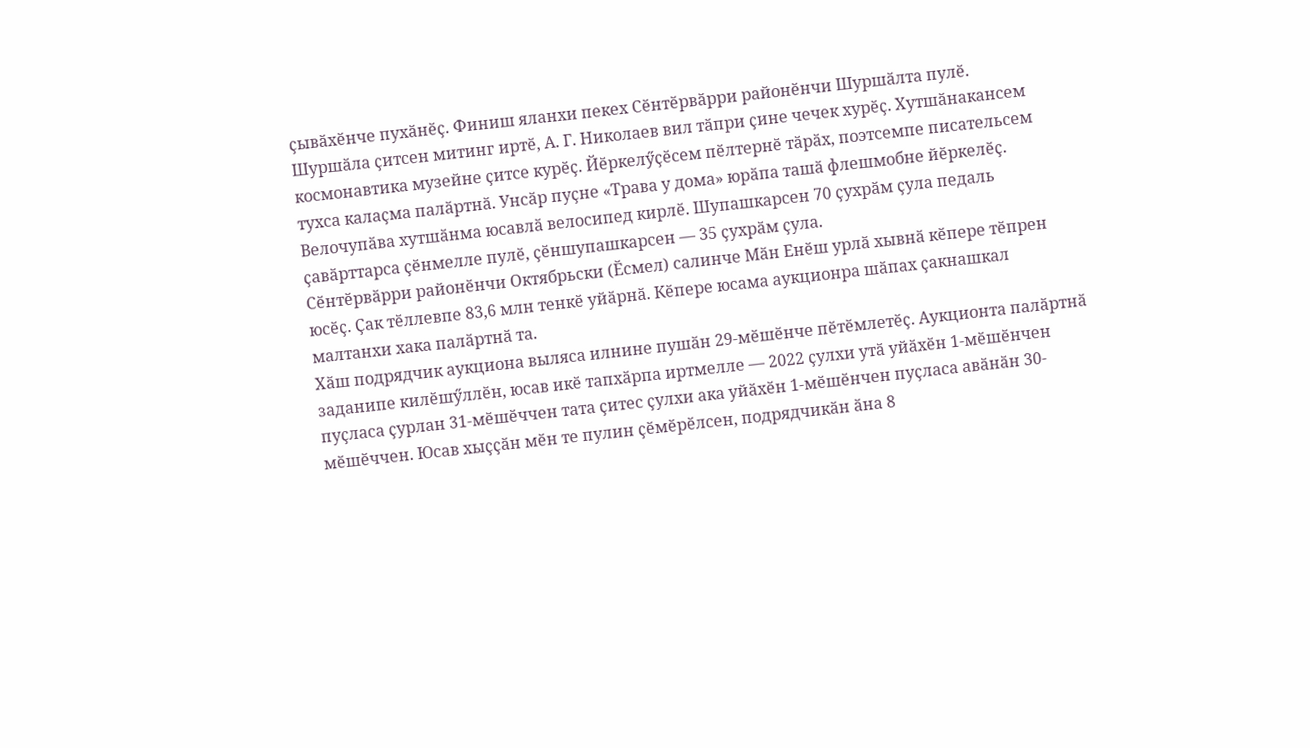ҫывӑхӗнче пухӑнӗҫ. Финиш яланхи пекех Сӗнтӗрвӑрри районӗнчи Шуршӑлта пулӗ.
Шуршӑла ҫитсен митинг иртӗ, А. Г. Николаев вил тӑпри ҫине чечек хурӗҫ. Хутшӑнакансем космонавтика музейне ҫитсе курӗҫ. Йӗркелӳҫӗсем пӗлтернӗ тӑрӑх, поэтсемпе писательсем тухса калаҫма палӑртнӑ. Унсӑр пуҫне «Трава у дома» юрӑпа ташӑ флешмобне йӗркелӗҫ.
Велочупӑва хутшӑнма юсавлӑ велосипед кирлӗ. Шупашкарсен 70 ҫухрӑм ҫула педаль ҫавӑрттарса ҫӗнмелле пулӗ, ҫӗншупашкарсен — 35 ҫухрӑм ҫула.
Сӗнтӗрвӑрри районӗнчи Октябрьски (Ӗсмел) салинче Мӑн Енӗш урлӑ хывнӑ кӗпере тӗпрен юсӗҫ. Ҫак тӗллевпе 83,6 млн тенкӗ уйӑрнӑ. Кӗпере юсама аукционра шӑпах ҫакнашкал малтанхи хака палӑртнӑ та.
Хӑш подрядчик аукциона выляса илнине пушӑн 29-мӗшӗнче пӗтӗмлетӗҫ. Аукционта палӑртнӑ заданипе килӗшӳллӗн, юсав икӗ тапхӑрпа иртмелле — 2022 ҫулхи утӑ уйӑхӗн 1-мӗшӗнчен пуҫласа ҫурлан 31-мӗшӗччен тата ҫитес ҫулхи ака уйӑхӗн 1-мӗшӗнчен пуҫласа авӑнӑн 30-мӗшӗччен. Юсав хыҫҫӑн мӗн те пулин ҫӗмӗрӗлсен, подрядчикӑн ӑна 8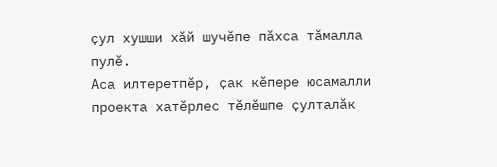ҫул хушши хӑй шучӗпе пӑхса тӑмалла пулӗ.
Аса илтеретпӗр, ҫак кӗпере юсамалли проекта хатӗрлес тӗлӗшпе ҫулталӑк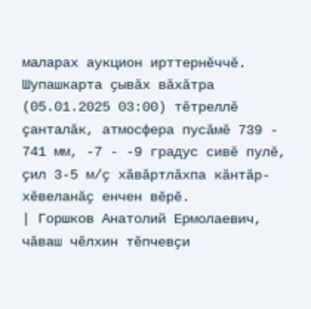маларах аукцион ирттернӗччӗ.
Шупашкарта ҫывӑх вӑхӑтра (05.01.2025 03:00) тӗтреллӗ ҫанталӑк, атмосфера пусӑмӗ 739 - 741 мм, -7 - -9 градус сивӗ пулӗ, ҫил 3-5 м/ҫ хӑвӑртлӑхпа кӑнтӑр-хӗвеланӑҫ енчен вӗрӗ.
| Горшков Анатолий Ермолаевич, чӑваш чӗлхин тӗпчевҫи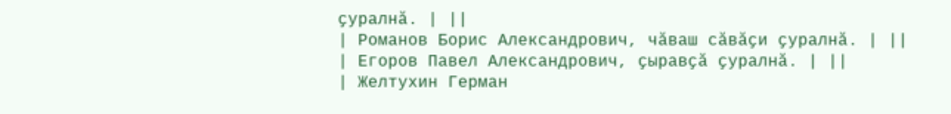ҫуралнӑ. | ||
| Романов Борис Александрович, чӑваш сӑвӑҫи ҫуралнӑ. | ||
| Егоров Павел Александрович, ҫыравҫӑ ҫуралнӑ. | ||
| Желтухин Герман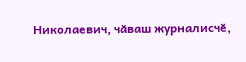Николаевич, чӑваш журналисчӗ,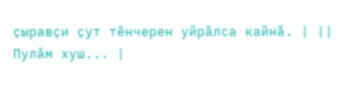ҫыравҫи ҫут тӗнчерен уйрӑлса кайнӑ. | ||
Пулӑм хуш... |